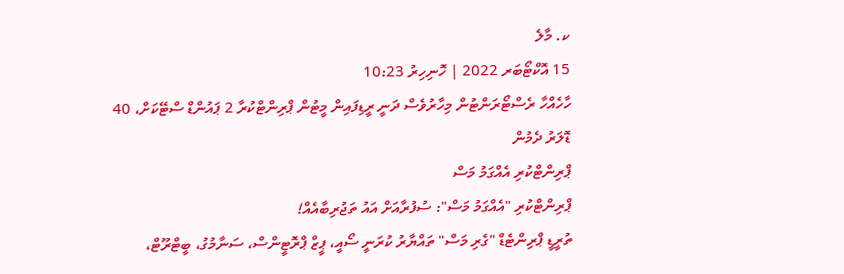ކ. މާލެ
15 އޮކްޓޯބަރ 2022 | ހޮނިހިރު 10:23
ހާހެއްހާ ރެސްޓޯރަންޓުން މިހާރުވެސް ދަނީ ރީޑިފައިން މީޓުން ޕްރިންޓްކުރާ 2 ޕައުންޑް ސްޓޭކަށް، 40 ޑޮލަރު ދެމުން
ޕްރިންޓްކުރި އެއްގަމު މަސް
ޕްރިންޓްކުރި "އެއްގަމު މަސް": ސުފުރާއަށް އައު ތަޖުރިބާއެއް!
ތުރީޑީ ޕްރިންޓެޑް "ގެރި މަސް" ތައްޔާރު ކުރަނީ ސޯއީ، ޕީޒް ޕްރޮޓީންސް، ސަނާމުގު، ބީޓްރޫޓް،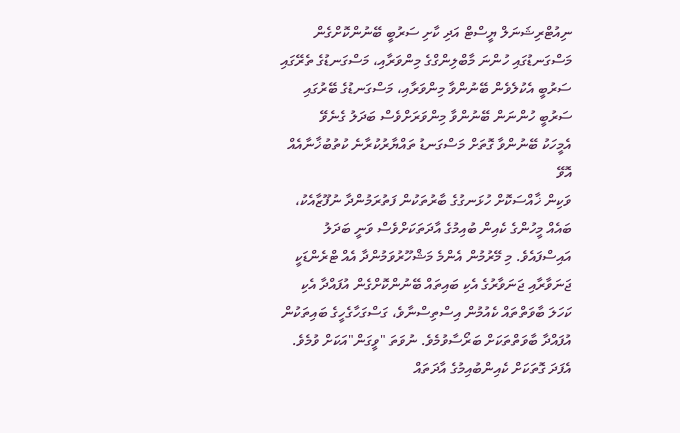ނިއުޓްރިޝަނަލް ޔީސްޓް އަދި ކާށި ސަރުބީ ބޭނުންކޮށްގެން
މަސްގަނޑުގައި ހުންނަ މާބްލިންގްގެ މިންވަރާއި، މަސްގަނޑުގެ ތެރޭގައި ސަރުބީ އެކުލެވެން ބޭނުންވާ މިންވަރާއި، މަސްގަނޑުގެ ބޭރުގައި ސަރުބީ ހުންނަން ބޭނުންވާ މިންވަރަށްވެސް ބަދަލު ގެނެވޭ
އެމީހަކު ބޭނުންވާ ގޮތަށް މަސްގަނޑު ތައްޔާރުކުރާނެ ކުތުބުޚާނާއެއް އޮވޭ
ވަކިން ޚާއްސަކޮށް ހުޅަނގުގެ ބާރުތަކުން ފަތުރަމުންދާ ނުފޫޒާއެކު، ބައެއް މީހުންގެ ކެއިން ބުއިމުގެ އާދަތަކަށްވެސް ވަނީ ބަދަލު އައިސްފައެވެ. މި މޭރުމުން އެންމެ މަޝްހޫރުވަމުންދާ އެއް ޓްރެންޑަކީ ޖަނަވާރާއި ޖަނަވާރުގެ އެކި ބައިތައް ބޭނުންކޮށްގެން އުފައްދާ އެކި ކަހަލަ ބާވަތްތައް ކެއުމުން އިސްތިސްނާވެ، ގަސްގަހާގެހީގެ ބައިތަކުން އުފައްދާ ބާވަތްތަކަށް ބަރޯސާވުމެވެ. ނުވަތަ "ވީގަން"އަކަށް ވުމެވެ. އެފަދަ ގޮތަކަށް ކެއިންބުއިމުގެ އާދަތައް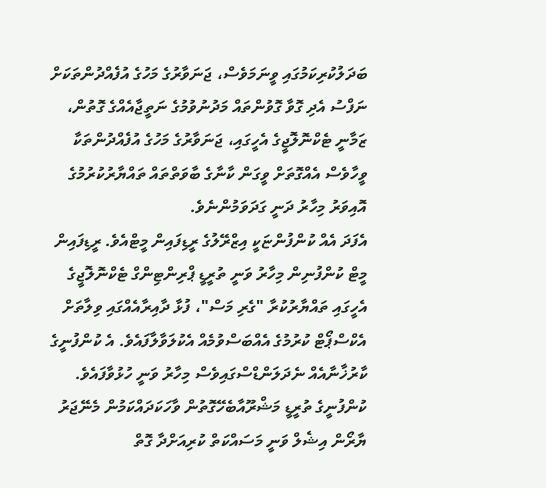ބަދަލުކުރިކަމުގައި ވީނަމަވެސް، ޖަނަވާރުގެ މަހުގެ އުފެއްދުންތަކަށް ނަފްސު އެދި ގޮވާ ގޮވުންތައް މަދުނުވުމުގެ ނަތީޖާއެއްގެ ގޮތުން، ޒަމާނީ ޓެކްނޮލޮޖީގެ އެހީގައި، ޖަނަވާރުގެ މަހުގެ އުފެއްދުންތަކާ ވީހާވެސް އެއްގޮތަށް ވީގަން ކާނާގެ ބާވަތްތައް ތައްޔާރުކުރުމުގެ އޮއިވަރު މިހާރު ދަނީ ގަދަވަމުންނެވެ.
އެފަދަ އެއް ކުންފުންޏަކީ އިޒްރޭލުގެ ރީޑިފައިން މީޓްއެވެ. ރީޑިފައިން މީޓް ކުންފުނިން މިހާރު ވަނީ ތުރީޑީ ޕްރިންޓިންގް ޓެކްނޮލޮޖީގެ އެހީގައި ތައްޔާރުކުރާ "ގެރި މަސް"، ފުޅާ ދާއިރާއެއްގައި ވިލާތަށް އެކްސްޕޯޓް ކުރުމުގެ އެއްބަސްވުމެއް އެކުލަވާލާފައެވެ. އެ ކުންފުނީގެ ކާރުޚާނާއެއް ނެދަލަންޑްސްގައިވެސް މިހާރު ވަނީ ހުޅުވާފައެވެ.
ކުންފުނީގެ ތުރީޑީ މަޝްރޫއާބެހޭގޮތުން ވާހަކަދައްކަމުން މެނޭޖަރު ޔާރޯން އިޝެލް ވަނީ މަސައްކަތް ކުރިއަށްދާ ގޮތް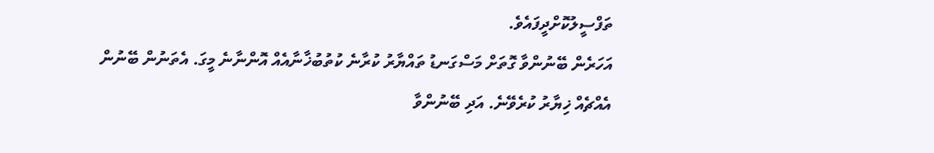ތަފްސީލުކޮށްދީފައެވެ.
އަހަރެން ބޭނުންވާ ގޮތަށް މަސްގަނޑު ތައްޔާރު ކުރާނެ ކުތުބުޚާނާއެއް އޮންނާނެ މީގަ. އެތަނުން ބޭނުން އެއްޗެއް ޚިޔާރު ކުރެވޭނެ. އަދި ބޭނުންވާ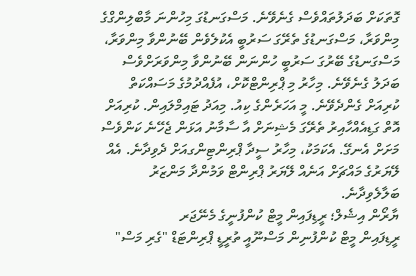ގޮތަކަށް ބަދަލުތައްވެސް ގެނެވޭނެ. މަސްގަނޑުގަ މިހުންނަ މާބްލިންގްގެ މިންވަރާ، މަސްގަނޑުގެ ތެރޭގަ ސަރުބީ އެކުލެވެން ބޭނުންވާ މިންވަރާ، މަސްގަނޑުގެ ބޭރުގަ ސަރުބީ ހުންނަން ބޭނުންވާ މިންވަރަށްވެސް ބަދަލު ގެނެވޭނެ. މިހާރު މި ޕްރިންޓްކޮށް، އުފެއްދުމުގެ މަސައްކަތް ކުރިއަށް ގެންދެވޭނެ. މީ އަހަރެންގެ ކިއު. މިއަދު ޓައިމްލައިން. ކުރިއަށް އޮތް ގަޑިއެއްހާއިރު ތެރޭގަ މެޝިނަށް އާ ސާމާނު އަޅަން ޖެހޭނެ ކަންވެސް މަށަށް އެނގޭ. އެކަމަކު، މިހާރު ސީދާ ޕްރިންޓިންގއަށް ދެވިދާނެ. އެއް ލޭޔަރުގެ މައްޗަށް އަނެއް ލޭޔަރު ޕްރިންޓް ވަމުންދާ މަންޒަރު ބަލާލެވިދާނެ.
ޔާރޯން އިޝެލް؛ ރީޑިފައިން މީޓް ކުންފުނީގެ މެނޭޖަރ
ރީޑިފައިން މީޓް ކުންފުނިން މަސްނޫއީ ތުރީޑީ ޕްރިންޓަޑް "ގެރި މަސް"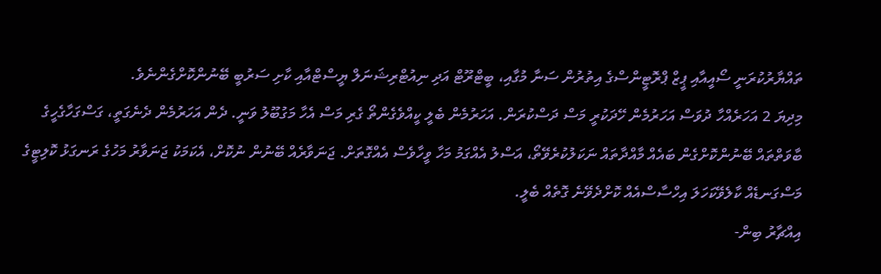ތައްޔާރުކުރަނީ ސޯއީއާއި ޕީޒް ޕްރޮޓީންސްގެ އިތުރުން ސަނާ މުގާއި، ބީޓްރޫޓް އަދި ނިއުޓްރިޝަނަލް ޔީސްޓްއާއި ކާށި ސަރުބީ ބޭނުންކޮށްގެންނެވެ.
މިދިޔަ 2 އަހަރެއްހާ ދުވަސް އަހަރުމެން ހޭދަކުރީ މަސް ދަސްކުރަން. އަހަރުމެން ބެލީ ކީއްވެގެންތޯ ގެރި މަސް އެހާ މަގުބޫލު ވަނީ. ދެން އަހަރުމެން ދެނެގަތީ، ގަސްގަހާގެހީގެ ބާވަތްތައް ބޭނުންކޮށްގެން ބައެއް މާއްދާތައް ނަކަލުކުރެވޭތޯ، އަސްލު އެއްގަމު މަހާ ވީހާވެސް އެއްގޮތަށް. ޖަނަވާރެއް ބޭނުން ނުކޮށް، އެކަމަކު ޖަނަވާރު މަހުގެ ރަނގަޅު ކޮލިޓީގެ މަސްގަނޑެއް ކާލެވޭކަހަލަ އިހްސާސްއެއް ކޮށްދެވޭނެ ގޮތެއް ބެލީ.
އިއްޗާރު ބިން-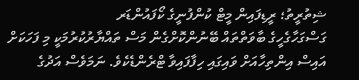ޝިތުރީތު؛ ރީޑިފައިން މީޓް ކުންފުނީގެ ކޯފައުންޑަރ
ގަސްގަހާގެހީގެ ބާވަތްތައް ބޭނުންކޮށްގެން މަސް ތައްޔާރުކުރުމަކީ މި ފަހަކަށް އައިސް އިންތިހާއަށް ވައިގައި ހިފާފައިވާ ޓްރެންޑެކެވެ. ނަމަވެސް އަދުގެ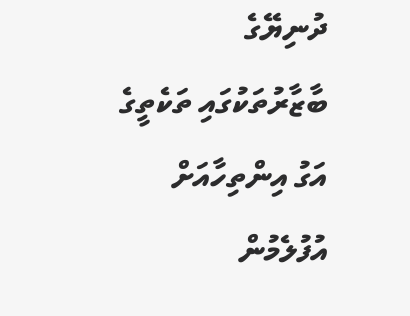ދުނިޔޭގެ ބާޒާރުތަކުގައި ތަކެތީގެ އަގު އިންތިހާއަށް އުފުލެމުން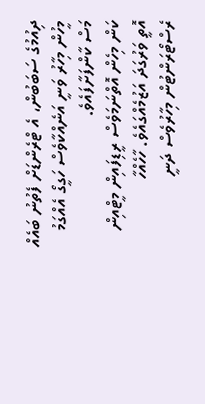ދިއުމުގެ ސަބަބުން، އެ ޓްރެންޑަށް ފެތުނު ބައެއް މީހުން މިހާރު ވަނީ އަނެއްކާވެސް ހަގީގޯ އެއްގަމު މަސް ކާންފަށާފައެވެ.
ކަން މިހެން އޮތްނަމަވެސް ރީޑިފައިން މީޓްއިން އޮތީ ވަރުގަދަ އަޒުމެއްގައެވެ. ހާހެއްހާ ރެސްޓޯރަންޓުން މިހާރުވެސް ދަނީ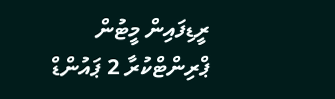ރީޑިފައިން މީޓުން ޕްރިންޓްކުރާ 2 ޕައުންޑް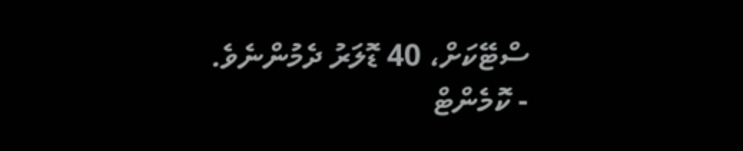ސްޓޭކަށް، 40 ޑޮލަރު ދެމުންނެވެ.
- ކޮމެންޓް